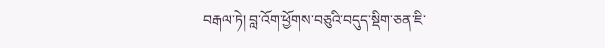བརྒལ་ཏེ། བླ་འོག་ཕྱོགས་བཅུའི་བདུད་སྡིག་ཅན་ཇི་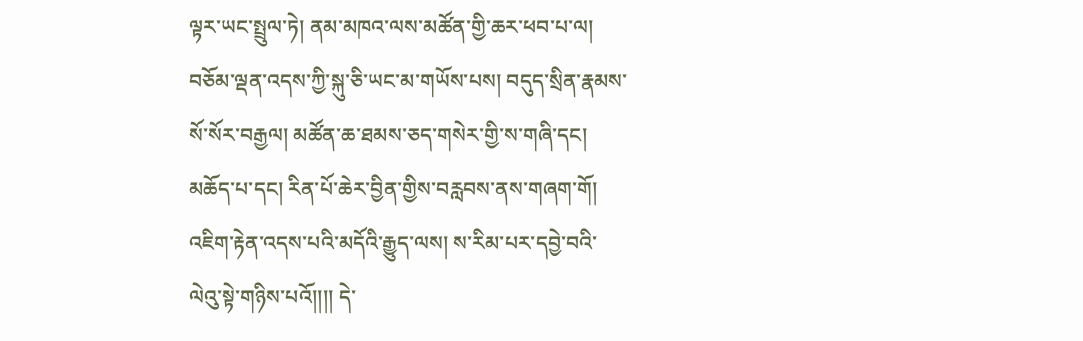ལྟར་ཡང་སྤྲུལ་ཏེ། ནམ་མཁའ་ལས་མཚོན་གྱི་ཆར་ཕབ་པ་ལ། བཅོམ་ལྡན་འདས་ཀྱི་སྐུ་ཅི་ཡང་མ་གཡོས་པས། བདུད་སྲིན་རྣམས་སོ་སོར་བརྒྱལ། མཚོན་ཆ་ཐམས་ཅད་གསེར་གྱི་ས་གཞི་དང། མཆོད་པ་དང། རིན་པོ་ཆེར་བྱིན་གྱིས་བརླབས་ནས་གཞག་གོ། འཇིག་རྟེན་འདས་པའི་མདོའི་རྒྱུད་ལས། ས་རིམ་པར་དབྱེ་བའི་ལེའུ་སྟེ་གཉིས་པའོ།།།། དེ་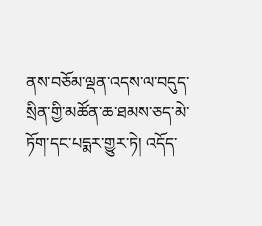ནས་བཅོམ་ལྡན་འདས་ལ་བདུད་སྲིན་གྱི་མཚོན་ཆ་ཐམས་ཅད་མེ་ཏོག་དང་པདྨར་གྱུར་ཏེ། འདོད་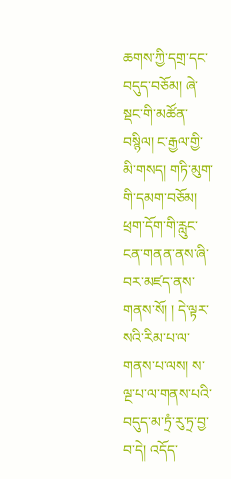ཆགས་ཀྱི་དགྲ་དང་བདུད་བཅོམ། ཞེ་སྡང་གི་མཚོན་བསྙིལ། ང་རྒྱལ་གྱི་མི་གསད། གཏི་མུག་གི་དམག་བཅོམ། ཕྲག་དོག་གི་རླུང་ངན་གནན་ནས་ཞི་བར་མཛད་ནས་གནས་སོ། ། དེ་ལྟར་སའི་རིམ་པ་ལ་གནས་པ་ལས། ས་ལྔ་པ་ལ་གནས་པའི་བདུད་མ་ཏྲཾ་རུ་ཏྲ་བྱ་བ་དེ། འདོད་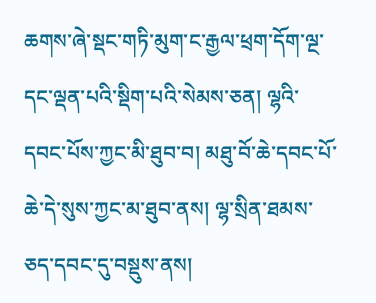ཆགས་ཞེ་སྡང་གཏི་མུག་ང་རྒྱལ་ཕྲག་དོག་ལྔ་དང་ལྡན་པའི་སྡིག་པའི་སེམས་ཅན། ལྷའི་དབང་པོས་ཀྱང་མི་ཐུབ་བ། མཐུ་བོ་ཆེ་དབང་པོ་ཆེ་དེ་སུས་ཀྱང་མ་ཐུབ་ནས། ལྷ་སྲིན་ཐམས་ཅད་དབང་དུ་བསྡུས་ནས།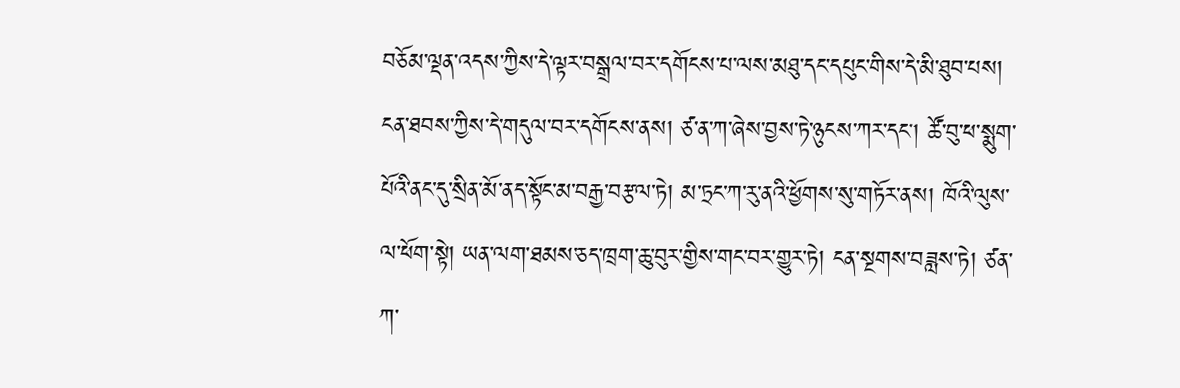བཅོམ་ལྡན་འདས་ཀྱིས་དེ་ལྟར་བསྒྲལ་བར་དགོངས་པ་ལས་མཐུ་དང་དཔུང་གིས་དེ་མི་ཐུབ་པས། ངན་ཐབས་ཀྱིས་དེ་གདུལ་བར་དགོངས་ནས། ཙ་ན་ཀ་ཞེས་བྱས་ཏེ་ཉུངས་ཀར་དང། ཚོ་བུ་ཕ་སྨུག་པོའི་ནང་དུ་སྲིན་མོ་ནད་སྟོང་མ་བརྒྱ་བརྩལ་ཏེ། མ་ཏྲང་ཀ་རུ་ནའི་ཕྱོགས་སུ་གཏོར་ནས། ཁོའི་ལུས་ལ་ཕོག་སྟེ། ཡན་ལག་ཐམས་ཅད་ཁྲག་ཆུ་བུར་གྱིས་གང་བར་གྱུར་ཏེ། ངན་སྔགས་བཟླས་ཏེ། ཙན་ཀ་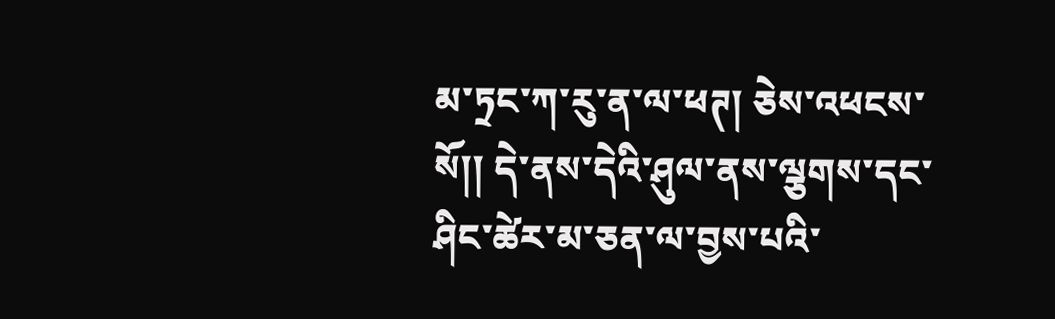མ་ཏྲང་ཀ་རུ་ན་ལ་ཕཊ། ཅེས་འཕངས་སོ།། དེ་ནས་དེའི་ཤུལ་ནས་ལྕགས་དང་ཤིང་ཚེར་མ་ཅན་ལ་བྱས་པའི་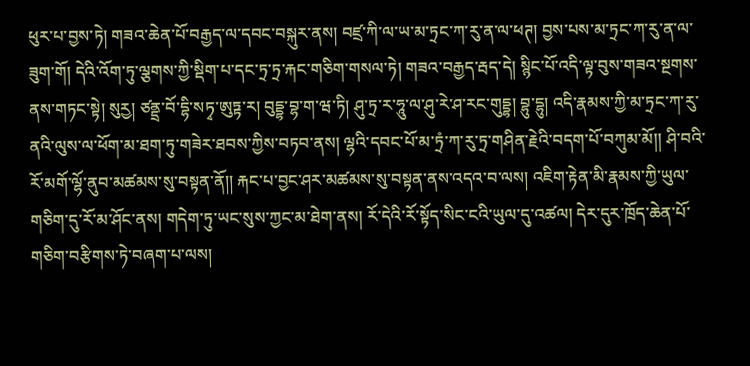ཕུར་པ་བྱས་ཏེ། གཟའ་ཆེན་པོ་བརྒྱད་ལ་དབང་བསྐུར་ནས། བཛྲ་ཀི་ལ་ཡ་མ་ཏྲང་ཀ་རུ་ན་ལ་ཕཊ། བྱས་པས་མ་ཏྲང་ཀ་རུ་ན་ལ་ཟུག་གོ། དེའི་འོག་ཏུ་ལྕགས་ཀྱི་སྡིག་པ་དང་ཏྲ་ཏྲ་རྐང་གཅིག་གསལ་ཏེ། གཟའ་བརྒྱད་རྦད་དེ། སྙིང་པོ་འདི་ལྟ་བུས་གཟའ་སྔགས་ནས་གཏང་སྟེ། སུརྱ། ཙནྡྲ་བོ་དྷི་སཏྭ་ཨུཏྟ་ར། བུདྡྷ་བྷ་ག་ཝ་ཏི། ཤུ་ཏྲ་ར་ཧཱུ་ལ་ཤུ་རེ་ཤ་རང་གུདྡྷ། བྷུ་དྷུ། འདི་རྣམས་ཀྱི་མ་ཏྲང་ཀ་རུ་ནའི་ལུས་ལ་ཕོག་མ་ཐག་ཏུ་གཟེར་ཐབས་ཀྱིས་བཏབ་ནས། ལྷའི་དབང་པོ་མ་ཏྲཾ་ཀ་རུ་ཏྲ་གཤིན་རྗེའི་བདག་པོ་བཀུམ་མོ།། ཤི་བའི་རོ་མགོ་ལྷོ་ནུབ་མཚམས་སུ་བསྟན་ནོ།། རྐང་པ་བྱང་ཤར་མཚམས་སུ་བསྟན་ནས་འདའ་བ་ལས། འཇིག་རྟེན་མི་རྣམས་ཀྱི་ཡུལ་གཅིག་དུ་རོ་མ་ཤོང་ནས། གདེག་ཏུ་ཡང་སུས་ཀྱང་མ་ཐེག་ནས། རོ་དེའི་རོ་སྟོད་སིང་ངའི་ཡུལ་དུ་འཚལ། དེར་དུར་ཁྲོད་ཆེན་པོ་གཅིག་བརྩིགས་ཏེ་བཞག་པ་ལས།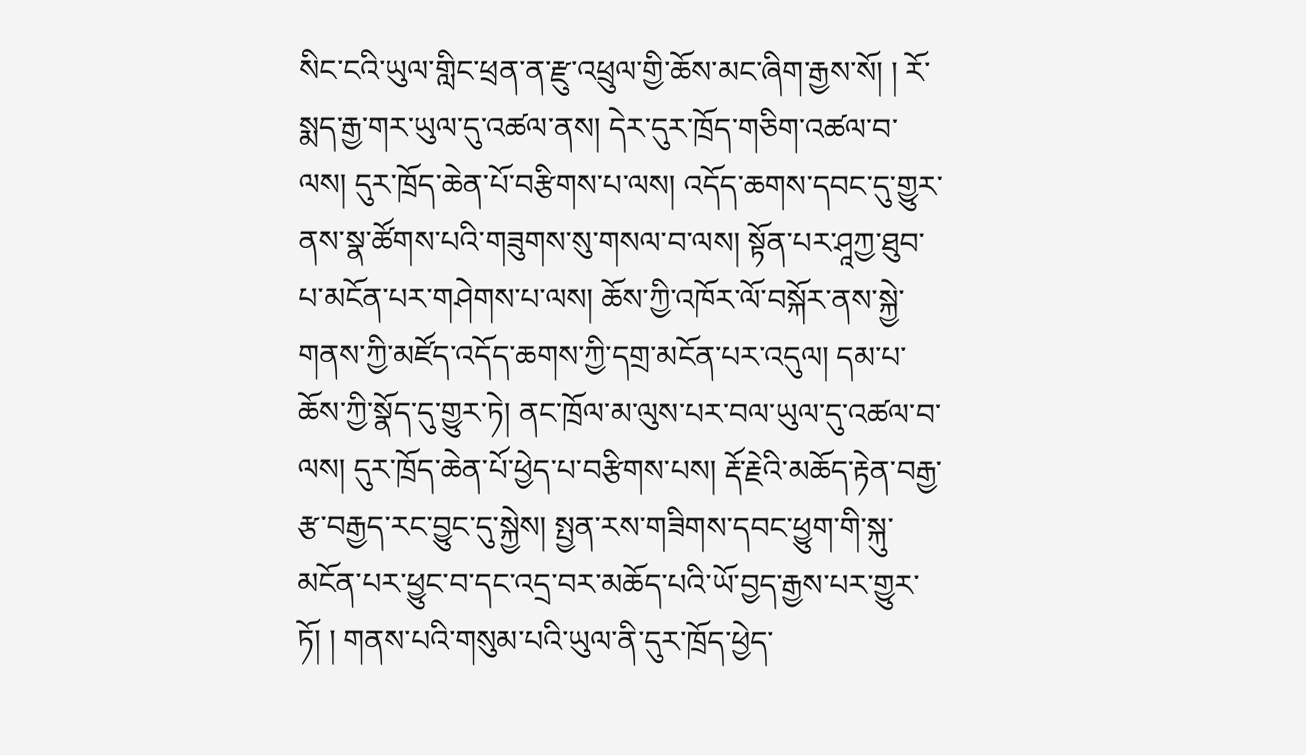སིང་ངའི་ཡུལ་གླིང་ཕྲན་ན་རྫུ་འཕྲུལ་གྱི་ཆོས་མང་ཞིག་རྒྱས་སོ། ། རོ་སྨད་རྒྱ་གར་ཡུལ་དུ་འཚལ་ནས། དེར་དུར་ཁྲོད་གཅིག་འཚལ་བ་ལས། དུར་ཁྲོད་ཆེན་པོ་བརྩིགས་པ་ལས། འདོད་ཆགས་དབང་དུ་གྱུར་ནས་སྣ་ཚོགས་པའི་གཟུགས་སུ་གསལ་བ་ལས། སྟོན་པར་ཤཱཀྱ་ཐུབ་པ་མངོན་པར་གཤེགས་པ་ལས། ཆོས་ཀྱི་འཁོར་ལོ་བསྐོར་ནས་སྐྱེ་གནས་ཀྱི་མཛོད་འདོད་ཆགས་ཀྱི་དགྲ་མངོན་པར་འདུལ། དམ་པ་ཆོས་ཀྱི་སྣོད་དུ་གྱུར་ཏེ། ནང་ཁྲོལ་མ་ལུས་པར་བལ་ཡུལ་དུ་འཚལ་བ་ལས། དུར་ཁྲོད་ཆེན་པོ་ཕྱེད་པ་བརྩིགས་པས། རྡོ་རྗེའི་མཆོད་རྟེན་བརྒྱ་རྩ་བརྒྱད་རང་བྱུང་དུ་སྐྱེས། སྤྱན་རས་གཟིགས་དབང་ཕྱུག་གི་སྐུ་མངོན་པར་ཕྱུང་བ་དང་འདྲ་བར་མཆོད་པའི་ཡོ་བྱད་རྒྱས་པར་གྱུར་ཏོ། ། གནས་པའི་གསུམ་པའི་ཡུལ་ནི་དུར་ཁྲོད་ཕྱེད་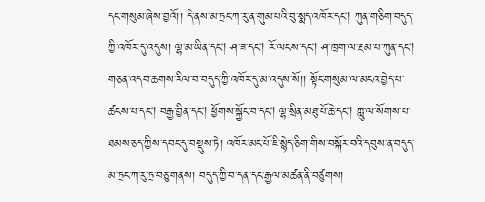དང་གསུམ་ཞེས་བྱའོ།། དེ་ནས་མ་ཏྲང་ཀ་རུ་ན་གུམ་པའི་བུ་སྨད་འཁོར་དང། ཀུན་གཅིག་བདུད་ཀྱི་འཁོར་དུ་འདུས། ལྷ་མ་ཡིན་དང། ཤ་ཟ་དང། རོ་ལངས་དང། ཤ་ཁྲག་ལ་རྔམ་པ་ཀུན་དང། གཅན་འདབ་ཆགས་རིལ་བ་བདུད་ཀྱི་འཁོར་དུ་མ་འདུས་སོ།། སྟོང་གསུམ་ལ་མངའ་བྱེད་པ་ཚངས་པ་དང། བརྒྱ་བྱིན་དང། ཕྱོགས་སྐྱོང་བ་དང། ལྷ་སྲིན་མཐུ་པོ་ཆེ་དང། ཀླུ་ལ་སོགས་པ་ཐམས་ཅད་ཀྱིས་དབང་དུ་བསྡུས་ཏེ། འཁོར་མང་པོ་ཇི་སྙེད་ཅིག་གིས་བསྐོར་བའི་དབུས་ན་བདུད་མ་ཏྲང་ཀ་རུ་ཏྲ་བཅུ་གནས། བདུད་ཀྱི་བ་དན་དང་རྒྱལ་མཚན་ནི་བཙུགས།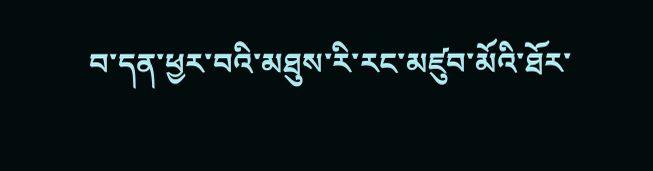བ་དན་ཕྱར་བའི་མཐུས་རི་རང་མཛུབ་མོའི་ཐོར་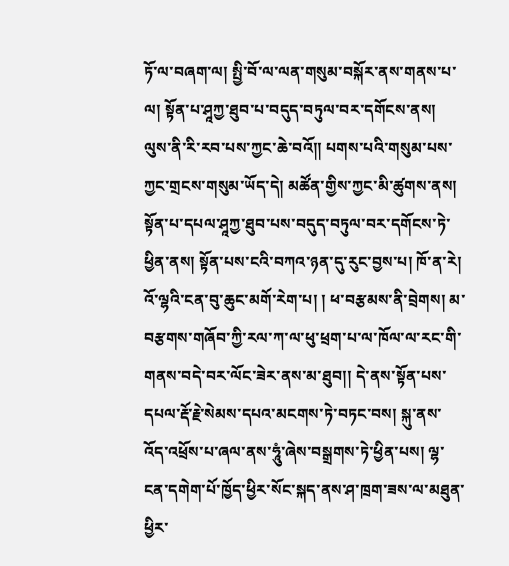ཏོ་ལ་བཞག་ལ། སྤྱི་བོ་ལ་ལན་གསུམ་བསྐོར་ནས་གནས་པ་ལ། སྟོན་པ་ཤཱཀྱ་ཐུབ་པ་བདུད་བཏུལ་བར་དགོངས་ནས། ལུས་ནི་རི་རབ་པས་ཀྱང་ཆེ་བའོ།། པགས་པའི་གསུམ་པས་ཀྱང་གྲངས་གསུམ་ཡོད་དེ། མཚོན་གྱིས་ཀྱང་མི་ཚུགས་ནས། སྟོན་པ་དཔལ་ཤཱཀྱ་ཐུབ་པས་བདུད་བཏུལ་བར་དགོངས་ཏེ་ཕྱིན་ནས། སྟོན་པས་ངའི་བཀའ་ཉན་དུ་རུང་བྱས་པ། ཁོ་ན་རེ། འོ་ལྷའི་ངན་བུ་ཆུང་མགོ་རེག་པ། ། ཕ་བརྩམས་ནི་བྲེགས། མ་བརྩགས་གཞོབ་ཀྱི་རལ་ཀ་ལ་ཕུ་ཕྲག་པ་ལ་ཁོལ་ལ་རང་གི་གནས་བདེ་བར་ལོང་ཟེར་ནས་མ་ཐུབ།། དེ་ནས་སྟོན་པས་དཔལ་རྡོ་རྗེ་སེམས་དཔའ་མངགས་ཏེ་བཏང་བས། སྐུ་ནས་འོད་འཕྲོས་པ་ཞལ་ནས་ཧཱུཾ་ཞེས་བསྒྲགས་ཏེ་ཕྱིན་པས། ལྷ་ངན་དགེག་པོ་ཁྱོད་ཕྱིར་སོང་སྐད་ནས་ཤ་ཁྲག་ཟས་ལ་མཐུན་ཕྱིར་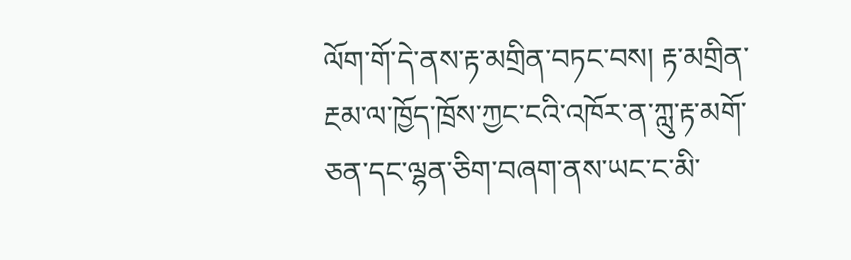ལོག་གོ་དེ་ནས་རྟ་མགྲིན་བཏང་བས། རྟ་མགྲིན་རྔམ་ལ་ཁྱོད་ཁྲོས་ཀྱང་ངའི་འཁོར་ན་ཀླུ་རྟ་མགོ་ཅན་དང་ལྷན་ཅིག་བཞག་ནས་ཡང་ང་མི་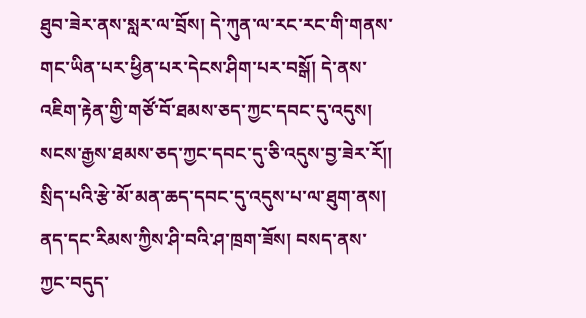ཐུབ་ཟེར་ནས་སླར་ལ་བྲོས། དེ་ཀུན་ལ་རང་རང་གི་གནས་གང་ཡིན་པར་ཕྱིན་པར་དེངས་ཤིག་པར་བསྒོ། དེ་ནས་འཇིག་རྟེན་གྱི་གཙོ་བོ་ཐམས་ཅད་ཀྱང་དབང་དུ་འདུས། སངས་རྒྱས་ཐམས་ཅད་ཀྱང་དབང་དུ་ཅི་འདུས་བྱ་ཟེར་རོ།། སྲིད་པའི་རྩེ་མོ་མན་ཆད་དབང་དུ་འདུས་པ་ལ་ཐུག་ནས། ནད་དང་རིམས་ཀྱིས་ཤི་བའི་ཤ་ཁྲག་ཟོས། བསད་ནས་ཀྱང་བདུད་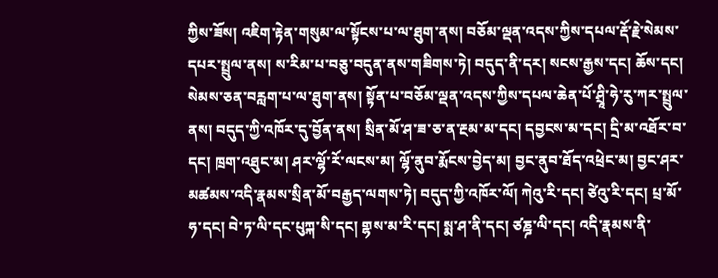ཀྱིས་ཟོས། འཇིག་རྟེན་གསུམ་ལ་སྟོངས་པ་ལ་ཐུག་ནས། བཅོམ་ལྡན་འདས་ཀྱིས་དཔལ་རྡོ་རྗེ་སེམས་དཔར་སྤྲུལ་ནས། ས་རིམ་པ་བཅུ་བདུན་ནས་གཟིགས་ཏེ། བདུད་ནི་དར། སངས་རྒྱས་དང། ཆོས་དང། སེམས་ཅན་བརླག་པ་ལ་ཐུག་ནས། སྟོན་པ་བཅོམ་ལྡན་འདས་ཀྱིས་དཔལ་ཆེན་པོ་ཤྲཱི་ཧེ་རུ་ཀར་སྤྲུལ་ནས། བདུད་ཀྱི་འཁོར་དུ་བྱོན་ནས། སྲིན་མོ་ཤ་ཟ་ཅ་ན་རྔམ་མ་དང། དབྱངས་མ་དང། དྲི་མ་འཐོར་བ་དང། ཁྲག་འཐུང་མ། ཤར་ལྷོ་རོ་ལངས་མ། ལྷོ་ནུབ་རྨོངས་བྱེད་མ། བྱང་ནུབ་ཐོད་འཕྲེང་མ། བྱང་ཤར་མཚམས་འདི་རྣམས་སྲིན་མོ་བརྒྱད་ལགས་ཏེ། བདུད་ཀྱི་འཁོར་ལོ། ཀེའུ་རི་དང། ཙེའུ་རི་དང། པྲ་མོ་ཧ་དང། བེ་ཏ་ལི་དང་པུཀྐ་སི་དང། གྷས་མ་རི་དང། སྨ་ཤ་ནི་དང། ཙཎྜ་ལི་དང། འདི་རྣམས་ནི་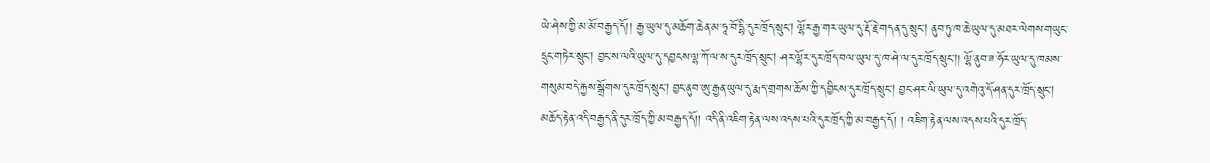ཡེ་ཤེས་ཀྱི་མ་མོ་བརྒྱད་དོ།། རྒྱ་ཡུལ་དུ་མཆོག་ཆེན་མ་ཧཱ་བོ་དྷི་དུར་ཁྲོད་སྲུང། ལྷོར་རྒྱ་གར་ཡུལ་དུ་རྡོ་རྗེ་གདན་དུ་སྲུང། ནུབ་ཏུ་ཁ་ཆེ་ཡུལ་དུ་མཐར་ལེགས་གཡུང་དྲུང་གཏེར་སྲུང། བྱང་ས་ལའི་ཡུལ་དུ་དབྱངས་ལྷ་ཀོ་ལ་ས་དུར་ཁྲོད་སྲུང། ཤར་ལྷོར་དུར་ཁྲོད་བལ་ཡུལ་དུ་ཁ་ཤེ་ལ་དུར་ཁྲོད་སྲུང།། ལྷོ་ནུབ་ཟ་ཧོར་ཡུལ་དུ་ཁམས་གསུམ་བདེ་རྐྱས་སྒྲོགས་དུར་ཁྲོད་སྲུང། བྱང་ནུབ་ཨུ་རྒྱན་ཡུལ་དུ་རྨད་གྲགས་ཆོས་ཀྱི་དབྱིངས་དུར་ཁྲོད་སྲུང། བྱང་ཤར་ལི་ཡུལ་དུ་འགེའུ་དོ་ཤན་དུར་ཁྲོད་སྲུང། མཆོད་རྟེན་འདི་བརྒྱད་ནི་དུར་ཁྲོད་ཀྱི་མ་བརྒྱད་དོ།། འདི་ནི་འཇིག་རྟེན་ལས་འདས་པའི་དུར་ཁྲོད་ཀྱི་མ་བརྒྱད་དོ། ། འཇིག་རྟེན་ལས་འདས་པའི་དུར་ཁྲོད་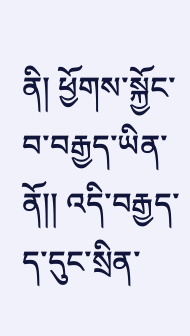ནི། ཕྱོགས་སྐྱོང་བ་བརྒྱད་ཡིན་ནོ།། འདི་བརྒྱད་ད་དུང་སྲིན་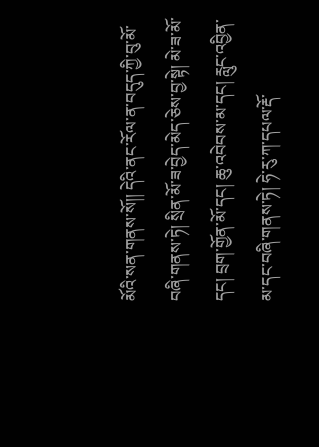མོའི་སན་གནས་སོ།། དེའི་ནང་རོལ་ན་བདུད་ཀྱི་བུ་མོ་བཞི་གནས་ཏེ། སྲིན་མོ་ཟ་བྱེད་མེད་ཅེས་བྱ་སྟེ། མེ་ཟ་མོ་དང། བྲག་གྱོན་མོ་དང། ཆུ་འབེབས་མ་དང། རླུང་འབྱིན་མ་དང་བཞི་གནས་ཏེ། ཧེ་རུ་ཀ་དཔལ་རྡོ་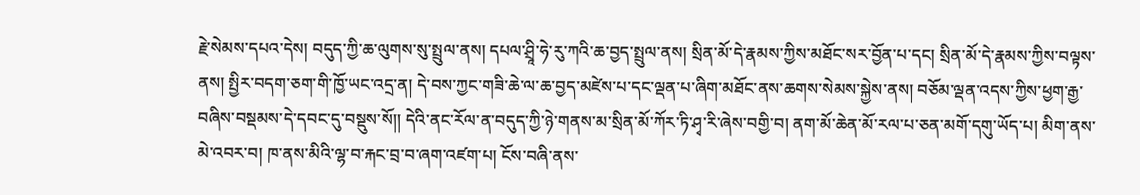རྗེ་སེམས་དཔའ་དེས། བདུད་ཀྱི་ཆ་ལུགས་སུ་སྤྲུལ་ནས། དཔལ་ཤྲཱི་ཧེ་རུ་ཀའི་ཆ་བྱད་སྤྲུལ་ནས། སྲིན་མོ་དེ་རྣམས་ཀྱིས་མཐོང་སར་བྱོན་པ་དང། སྲིན་མོ་དེ་རྣམས་ཀྱིས་བལྟས་ནས། སྤྱིར་བདག་ཅག་གི་ཁྱོ་ཡང་འདྲ་ན། དེ་བས་ཀྱང་གཟི་ཆེ་ལ་ཆ་བྱད་མཛེས་པ་དང་ལྡན་པ་ཞིག་མཐོང་ནས་ཆགས་སེམས་སྐྱེས་ནས། བཅོམ་ལྡན་འདས་ཀྱིས་ཕྱག་རྒྱ་བཞིས་བསྡམས་དེ་དབང་དུ་བསྡུས་སོ།། དེའི་ནང་རོལ་ན་བདུད་ཀྱི་ཉེ་གནས་མ་སྲིན་མོ་ཀོར་ཏི་ཤྭ་རི་ཞེས་བགྱི་བ། ནག་མོ་ཆེན་མོ་རལ་པ་ཅན་མགོ་དགུ་ཡོད་པ། མིག་ནས་མེ་འབར་བ། ཁ་ནས་མིའི་ལྷ་བ་རྐང་བྲ་བ་ཞག་འཛག་པ། ངོས་བཞི་ནས་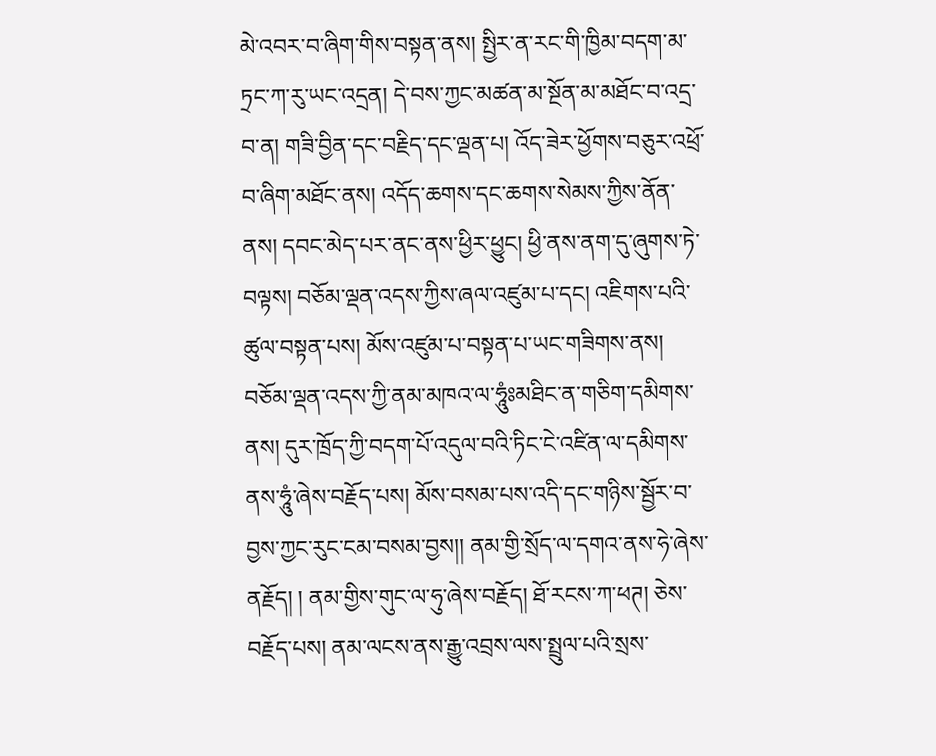མེ་འབར་བ་ཞིག་གིས་བསྟན་ནས། སྤྱིར་ན་རང་གི་ཁྱིམ་བདག་མ་ཏྲང་ཀ་རུ་ཡང་འདྲན། དེ་བས་ཀྱང་མཚན་མ་སྔོན་མ་མཐོང་བ་འདྲ་བ་ན། གཟི་བྱིན་དང་བརྗིད་དང་ལྡན་པ། འོད་ཟེར་ཕྱོགས་བཅུར་འཕྲོ་བ་ཞིག་མཐོང་ནས། འདོད་ཆགས་དང་ཆགས་སེམས་ཀྱིས་ནོན་ནས། དབང་མེད་པར་ནང་ནས་ཕྱིར་ཕྱུང། ཕྱི་ནས་ནག་དུ་ཞུགས་ཏེ་བལྟས། བཅོམ་ལྡན་འདས་ཀྱིས་ཞལ་འཛུམ་པ་དང། འཇིགས་པའི་ཚུལ་བསྟན་པས། མོས་འཛུམ་པ་བསྟན་པ་ཡང་གཟིགས་ནས། བཅོམ་ལྡན་འདས་ཀྱི་ནམ་མཁའ་ལ་ཧཱུཾཿམཐིང་ན་གཅིག་དམིགས་ནས། དུར་ཁྲོད་ཀྱི་བདག་པོ་འདུལ་བའི་ཏིང་ངེ་འཛིན་ལ་དམིགས་ནས་ཧཱུཾ་ཞེས་བརྗོད་པས། མོས་བསམ་པས་འདི་དང་གཉིས་སྦྱོར་བ་བྱས་ཀྱང་རུང་ངམ་བསམ་བྱས།། ནམ་གྱི་སྲོད་ལ་དགའ་ནས་ཧེ་ཞེས་ནརྗོད། ། ནམ་གྱིས་གུང་ལ་ཧུ་ཞེས་བརྗོད། ཐོ་རངས་ཀ་ཕཊ། ཅེས་བརྗོད་པས། ནམ་ལངས་ནས་རྒྱུ་འབྲས་ལས་སྤྲུལ་པའི་སྲས་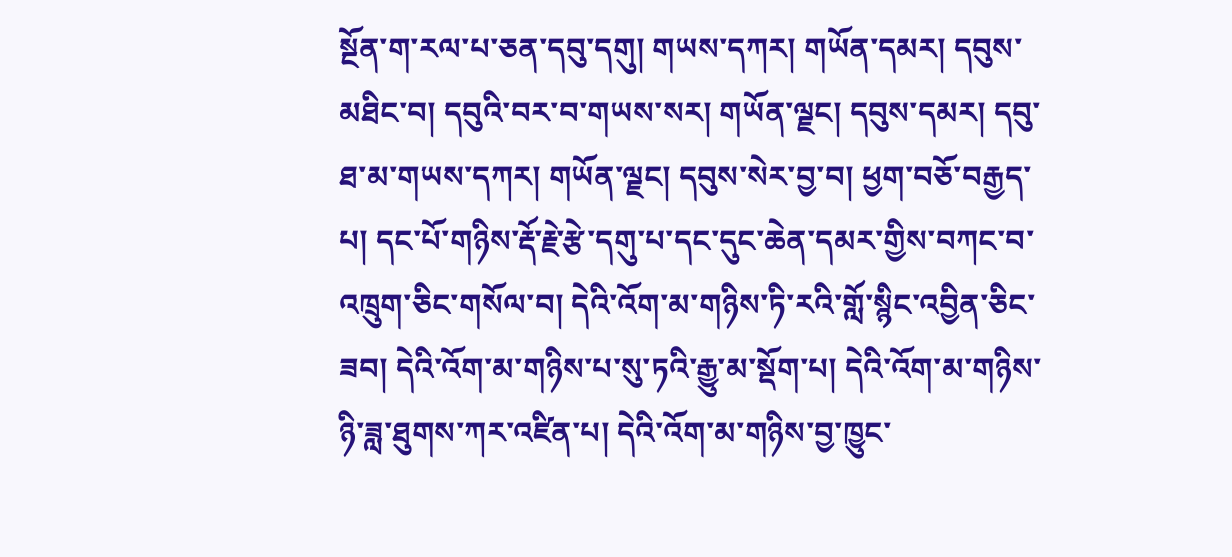སྔོན་ག་རལ་པ་ཅན་དབུ་དགུ། གཡས་དཀར། གཡོན་དམར། དབུས་མཐིང་བ། དབུའི་བར་བ་གཡས་སར། གཡོན་ལྗང། དབུས་དམར། དབུ་ཐ་མ་གཡས་དཀར། གཡོན་ལྗང། དབུས་སེར་བྱ་བ། ཕྱག་བཅོ་བརྒྱད་པ། དང་པོ་གཉིས་རྡོ་རྗེ་རྩེ་དགུ་པ་དང་དུང་ཆེན་དམར་གྱིས་བཀང་བ་འཁྲུག་ཅིང་གསོལ་བ། དེའི་འོག་མ་གཉིས་ཏི་རའི་གློ་སྙིང་འབྱིན་ཅིང་ཟབ། དེའི་འོག་མ་གཉིས་པ་སུ་ཏའི་རྒྱུ་མ་སྡོག་པ། དེའི་འོག་མ་གཉིས་ཉི་ཟླ་ཐུགས་ཀར་འཛིན་པ། དེའི་འོག་མ་གཉིས་བྱ་ཁྱུང་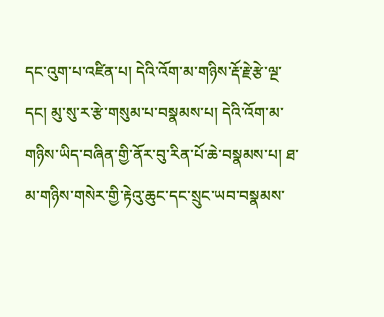དང་འུག་པ་འཛིན་པ། དེའི་འོག་མ་གཉིས་རྡོ་རྗེ་རྩེ་ལྔ་དང། མུ་སུ་ར་རྩེ་གསུམ་པ་བསྣམས་པ། དེའི་འོག་མ་གཉིས་ཡིད་བཞིན་གྱི་ནོར་བུ་རིན་པོ་ཆེ་བསྣམས་པ། ཐ་མ་གཉིས་གསེར་གྱི་རྟེའུ་ཆུང་དང་སྲུང་ཡབ་བསྣམས་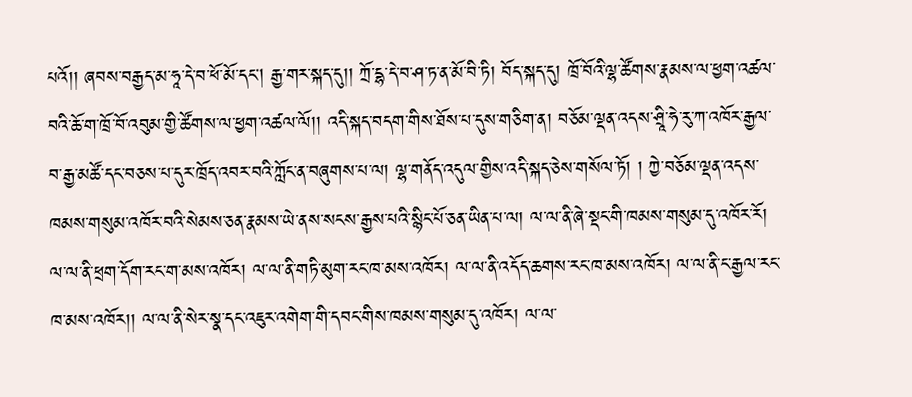པའོ།། ཞབས་བརྒྱད་མ་ཧཱ་དེ་བ་ཕོ་མོ་དང། རྒྱ་གར་སྐད་དུ།། ཀྲོ་དྷ་དེ་བ་ཤ་ཏ་ན་མོ་བི་ཏི། བོད་སྐད་དུ། ཁྲོ་བོའི་ལྷ་ཚོགས་རྣམས་ལ་ཕྱག་འཚལ་བའི་ཆོ་ག་ཁྲོ་བོ་འབུམ་གྱི་ཚོགས་ལ་ཕྱག་འཚལ་ལོ།། འདི་སྐད་བདག་གིས་ཐོས་པ་དུས་གཅིག་ན། བཅོམ་ལྡན་འདས་ཤྲཱི་ཧེ་རུ་ཀ་འཁོར་རྒྱལ་བ་རྒྱ་མཚོ་དང་བཅས་པ་དུར་ཁྲོད་འབར་བའི་ཀློང་ན་བཞུགས་པ་ལ། ལྷ་གནོད་འདུལ་གྱིས་འདི་སྐད་ཅེས་གསོལ་ཏོ། ། ཀྱེ་བཅོམ་ལྡན་འདས་ཁམས་གསུམ་འཁོར་བའི་སེམས་ཅན་རྣམས་ཡེ་ནས་སངས་རྒྱས་པའི་སྙིང་པོ་ཅན་ཡིན་པ་ལ། ལ་ལ་ནི་ཞེ་སྡང་གི་ཁམས་གསུམ་དུ་འཁོར་རོ། ལ་ལ་ནི་ཕྲག་དོག་རང་ག་མས་འཁོར། ལ་ལ་ནི་གཏི་མུག་རང་ཁ་མས་འཁོར། ལ་ལ་ནི་འདོད་ཆགས་རང་ཁ་མས་འཁོར། ལ་ལ་ནི་ང་རྒྱལ་རང་ཁ་མས་འཁོར།། ལ་ལ་ནི་སེར་སྣ་དང་འཇུར་འགེག་གི་དབང་གིས་ཁམས་གསུམ་དུ་འཁོར། ལ་ལ་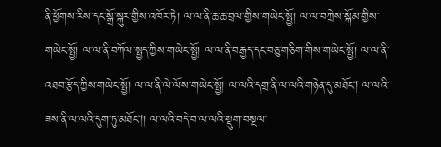ནི་ཕྱོགས་རིས་དང་སྒྲོ་སྐུར་གྱིས་འཁོར་ཏེ། ལ་ལ་ནི་ཆ་ཆ་བྲལ་གྱིས་གཡེང་སྤྱོ། ལ་ལ་བཀྲེས་སྐོམ་གྱིས་གཡེང་སྤྱོ། ལ་ལ་ནི་བཀོལ་སྤྱད་ཀྱིས་གཡེང་སྤྱོ། ལ་ལ་ནི་བརྒྱད་དང་བཅུ་གཅིག་གིས་གཡེང་སྤྱོ། ལ་ལ་ནི་འཐབ་རྩོད་ཀྱིས་གཡེང་སྤྱོ། ལ་ལ་ནི་ལེ་ལོས་གཡེང་སྤྱོ། ལ་ལའི་དགྲ་ནི་ལ་ལའི་གཉེན་དུ་མཐོང། ལ་ལའི་ཟས་ནི་ལ་ལའི་དུག་ཏུ་མཐོང།། ལ་ལའི་བདེ་བ་ལ་ལའི་སྡུག་བསྔལ་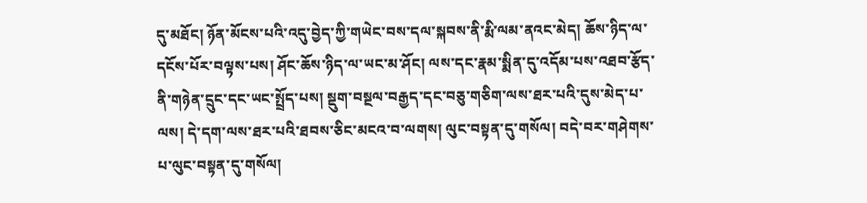དུ་མཐོང། ཉོན་མོངས་པའི་འདུ་བྱེད་ཀྱི་གཡེང་བས་དལ་སྐབས་ནི་རྨི་ལམ་ནའང་མེད། ཆོས་ཉིད་ལ་དངོས་པོར་བལྟས་པས། ཤོང་ཆོས་ཉིད་ལ་ཡང་མ་ཤོང། ལས་དང་རྣམ་སྨིན་དུ་འདོམ་པས་འཐབ་རྩོད་ནི་གཉེན་དྲུང་དང་ཡང་སྤྲོད་པས། སྡུག་བསྔལ་བརྒྱད་དང་བཅུ་གཅིག་ལས་ཐར་པའི་དུས་མེད་པ་ལས། དེ་དག་ལས་ཐར་པའི་ཐབས་ཅིང་མངའ་བ་ལགས། ལུང་བསྟན་དུ་གསོལ། བདེ་བར་གཤེགས་པ་ལུང་བསྟན་དུ་གསོལ།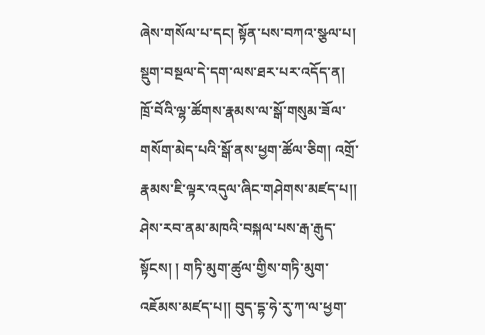ཞེས་གསོལ་པ་དང། སྟོན་པས་བཀའ་སྩལ་པ། སྡུག་བསྔལ་དེ་དག་ལས་ཐར་པར་འདོད་ན། ཁྲོ་བོའི་ལྷ་ཚོགས་རྣམས་ལ་སྒོ་གསུམ་ཟོལ་གསོག་མེད་པའི་སྒོ་ནས་ཕྱག་ཚོལ་ཅིག། འགྲོ་རྣམས་ཇི་ལྟར་འདུལ་ཞིང་གཤེགས་མཛད་པ།། ཤེས་རབ་ནམ་མཁའི་བསྐལ་པས་རྒ་རྒུད་སྟོངས། ། གཏི་མུག་ཚུལ་གྱིས་གཏི་མུག་འཇོམས་མཛད་པ།། བུད་དྷ་ཧེ་རུ་ཀ་ལ་ཕྱག་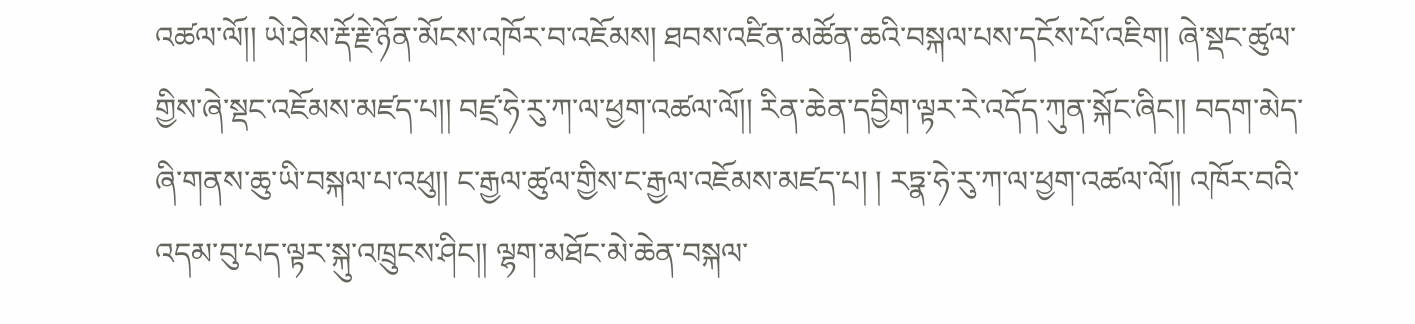འཚལ་ལོ།། ཡེ་ཤེས་རྡོ་རྗེ་ཉོན་མོངས་འཁོར་བ་འཇོམས། ཐབས་འཛིན་མཚོན་ཆའི་བསྐལ་པས་དངོས་པོ་འཇིག། ཞེ་སྡང་ཚུལ་གྱིས་ཞེ་སྡང་འཇོམས་མཛད་པ།། བཛྲ་ཧེ་རུ་ཀ་ལ་ཕྱག་འཚལ་ལོ།། རིན་ཆེན་དབྱིག་ལྟར་རེ་འདོད་ཀུན་སྐོང་ཞིང།། བདག་མེད་ཞི་གནས་ཆུ་ཡི་བསྐལ་པ་འཕུ།། ང་རྒྱལ་ཚུལ་གྱིས་ང་རྒྱལ་འཇོམས་མཛད་པ། ། རཏྣ་ཧེ་རུ་ཀ་ལ་ཕྱག་འཚལ་ལོ།། འཁོར་བའི་འདམ་བུ་པད་ལྟར་སྐུ་འཁྲུངས་ཤིང།། ལྷག་མཐོང་མེ་ཆེན་བསྐལ་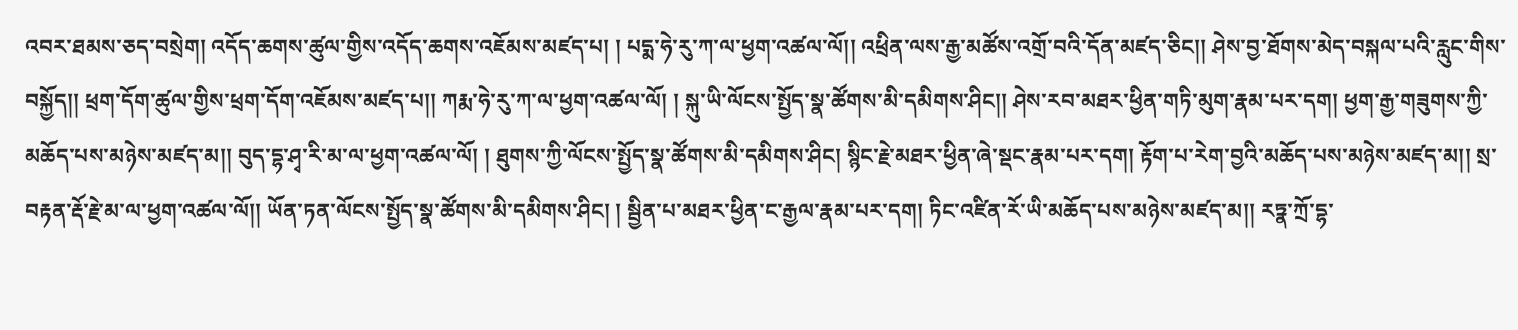འབར་ཐམས་ཅད་བསྲེག། འདོད་ཆགས་ཚུལ་གྱིས་འདོད་ཆགས་འཇོམས་མཛད་པ། ། པདྨ་ཧེ་རུ་ཀ་ལ་ཕྱག་འཚལ་ལོ།། འཕྲིན་ལས་རྒྱ་མཚོས་འགྲོ་བའི་དོན་མཛད་ཅིང།། ཤེས་བྱ་ཐོགས་མེད་བསྐལ་པའི་རླུང་གིས་བསྐྱོད།། ཕྲག་དོག་ཚུལ་གྱིས་ཕྲག་དོག་འཇོམས་མཛད་པ།། ཀརྨ་ཧེ་རུ་ཀ་ལ་ཕྱག་འཚལ་ལོ། ། སྐུ་ཡི་ལོངས་སྤྱོད་སྣ་ཚོགས་མི་དམིགས་ཤིང།། ཤེས་རབ་མཐར་ཕྱིན་གཏི་མུག་རྣམ་པར་དག། ཕྱག་རྒྱ་གཟུགས་ཀྱི་མཆོད་པས་མཉེས་མཛད་མ།། བུད་དྷ་ཤྭ་རི་མ་ལ་ཕྱག་འཚལ་ལོ། ། ཐུགས་ཀྱི་ལོངས་སྤྱོད་སྣ་ཚོགས་མི་དམིགས་ཤིང། སྙིང་རྗེ་མཐར་ཕྱིན་ཞེ་སྡང་རྣམ་པར་དག། རྟོག་པ་རེག་བྱའི་མཆོད་པས་མཉེས་མཛད་མ།། སྲ་བརྟན་རྡོ་རྗེ་མ་ལ་ཕྱག་འཚལ་ལོ།། ཡོན་ཏན་ལོངས་སྤྱོད་སྣ་ཚོགས་མི་དམིགས་ཤིང། ། སྦྱིན་པ་མཐར་ཕྱིན་ང་རྒྱལ་རྣམ་པར་དག། ཏིང་འཛིན་རོ་ཡི་མཆོད་པས་མཉེས་མཛད་མ།། རཏྣ་ཀྲོ་དྷ་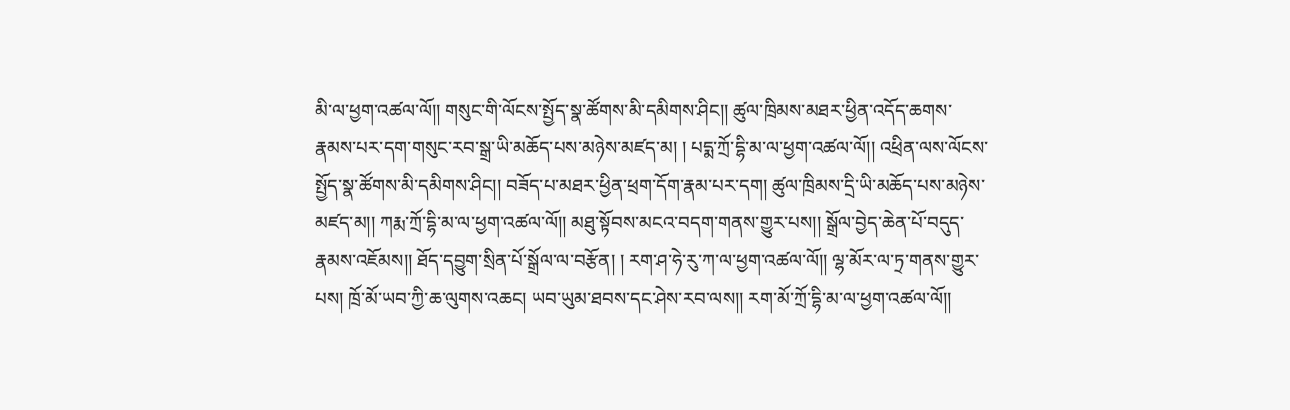མི་ལ་ཕྱག་འཚལ་ལོ།། གསུང་གི་ལོངས་སྤྱོད་སྣ་ཚོགས་མི་དམིགས་ཤིང།། ཚུལ་ཁྲིམས་མཐར་ཕྱིན་འདོད་ཆགས་རྣམས་པར་དག་གསུང་རབ་སྒྲ་ཡི་མཆོད་པས་མཉེས་མཛད་མ། ། པདྨ་ཀྲོ་དྷི་མ་ལ་ཕྱག་འཚལ་ལོ།། འཕྲིན་ལས་ལོངས་སྤྱོད་སྣ་ཚོགས་མི་དམིགས་ཤིང།། བཟོད་པ་མཐར་ཕྱིན་ཕྲག་དོག་རྣམ་པར་དག། ཚུལ་ཁྲིམས་དྲི་ཡི་མཆོད་པས་མཉེས་མཛད་མ།། ཀརྨ་ཀྲོ་དྷི་མ་ལ་ཕྱག་འཚལ་ལོ།། མཐུ་སྟོབས་མངའ་བདག་གནས་གྱུར་པས།། སྒྲོལ་བྱེད་ཆེན་པོ་བདུད་རྣམས་འཇོམས།། ཐོད་དབྱུག་སྲིན་པོ་སྒྲོལ་ལ་བརྩོན། ། རག་ཤ་ཧེ་རུ་ཀ་ལ་ཕྱག་འཚལ་ལོ།། ལྷ་མོར་ལ་ཏྲ་གནས་གྱུར་པས། ཁྲོ་མོ་ཡབ་ཀྱི་ཆ་ལུགས་འཆང། ཡབ་ཡུམ་ཐབས་དང་ཤེས་རབ་ལས།། རག་མོ་ཀྲོ་དྷི་མ་ལ་ཕྱག་འཚལ་ལོ།།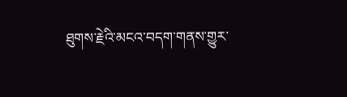ཐུགས་རྗེའི་མངའ་བདག་གནས་གྱུར་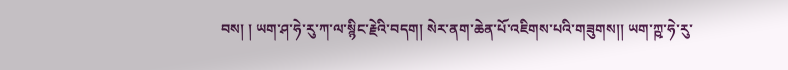བས། ། ཡག་ཤ་ཧེ་རུ་ཀ་ལ་སྙིང་རྗེའི་བདག། སེར་ནག་ཆེན་པོ་འཇིགས་པའི་གཟུགས།། ཡག་ཀྵ་ཧེ་རུ་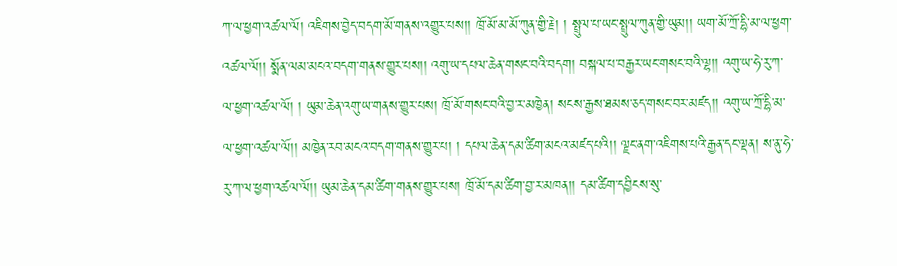ཀ་ལ་ཕྱག་འཚལ་ལོ། འཇིགས་བྱེད་བདག་མོ་གནས་འགྱུར་པས།། ཁྲོ་མོ་མ་མོ་ཀུན་གྱི་རྗེ། ། སྤྲུལ་པ་ཡང་སྤྲུལ་ཀུན་གྱི་ཡུམ།། ཡག་མོ་ཀྲོ་དྷི་མ་ལ་ཕྱག་འཚལ་ལོ།། སྨོན་ལམ་མངའ་བདག་གནས་གྱུར་པས།། འགུ་ཡ་དཔལ་ཆེན་གསང་བའི་བདག། བསྐལ་པ་བརྒྱར་ཡང་གསང་བའི་ལྷ།། འགུ་ཡ་ཧེ་རུ་ཀ་ལ་ཕྱག་འཚལ་ལོ། ། ཡུམ་ཆེན་འགུ་ཡ་གནས་གྱུར་པས། ཁྲོ་མོ་གསང་བའི་བྱ་ར་མཁྱེན། སངས་རྒྱས་ཐམས་ཅད་གསང་བར་མཛད།། འགུ་ཡ་ཀྲོ་དྷི་མ་ལ་ཕྱག་འཚལ་ལོ།། མཁྱེན་རབ་མངའ་བདག་གནས་གྱུར་པ། ། དཔལ་ཆེན་དམ་ཚིག་མངའ་མཛད་པའི།། ལྗང་ནག་འཇིགས་པའི་རྒྱན་དང་ལྡན། ས་ནུ་ཧེ་རུ་ཀ་ལ་ཕྱག་འཚལ་ལོ།། ཡུམ་ཆེན་དམ་ཚིག་གནས་གྱུར་པས། ཁྲོ་མོ་དམ་ཚིག་བྱ་ར་མཁན།། དམ་ཚིག་དབྱིངས་སུ་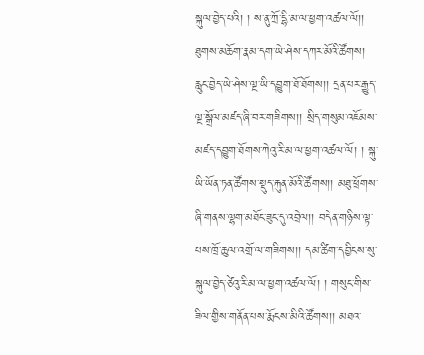སྐུལ་བྱེད་པའི། ། ས་ནུ་ཀྲོ་དྷི་མ་ལ་ཕྱག་འཚལ་ལོ།། ཐུགས་མཆོག་རྣམ་དག་ཡེ་ཤེས་དཀར་མོའི་ཚོགས། རླུང་བྱེད་ཡེ་ཤེས་ལྔ་ཡི་དབྱུག་ཐོ་ཐོགས།། དྲན་པར་རྒྱུད་ལྔ་སྒྲོལ་མཛད་ཞི་བར་གཟིགས།། སྲིད་གསུམ་འཇོམས་མཛད་དབྱུག་ཐོགས་ཀེའུ་རི་མ་ལ་ཕྱག་འཚལ་ལོ། ། སྐུ་ཡི་ཡོན་ཏན་ཚོགས་སྡུད་རྐུན་མོའི་ཚོགས།། མཐུ་ཕྲོགས་ཞི་གནས་ལྷག་མཐོང་ཟུང་དུ་འབྲེལ།། བདེན་གཉིས་ལྟ་པས་ཁྲོ་ཆུལ་འགྲོ་ལ་གཟིགས།། དམ་ཚིག་དབྱིངས་སུ་སྐུལ་བྱེད་ཙེའུ་རི་མ་ལ་ཕྱག་འཚལ་ལོ། ། གསུང་གིས་ཟིལ་གྱིས་གནོན་པས་རྨོངས་མིའི་ཚོགས།། མཐའ་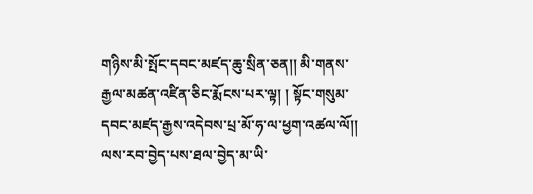གཉིས་མི་སྤོང་དབང་མཛད་ཆུ་སྲིན་ཅན།། མི་གནས་རྒྱལ་མཚན་འཛིན་ཅིང་རྨོངས་པར་ལྟ། ། སྟོང་གསུམ་དབང་མཛད་རྒྱས་འདེབས་པྲ་མོ་ཧ་ལ་ཕྱག་འཚལ་ལོ།། ལས་རབ་བྱེད་པས་ཐལ་བྱེད་མ་ཡི་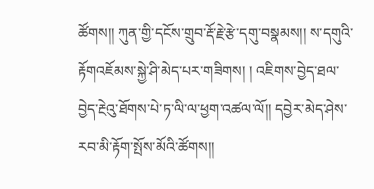ཚོགས།། ཀུན་གྱི་དངོས་གྲུབ་རྡོ་རྗེ་རྩེ་དགུ་བསྣམས།། ས་དགུའི་རྟོགའཇོམས་སྐྱེ་ཤི་མེད་པར་གཟིགས། ། འཇིགས་བྱེད་ཐལ་བྱེད་རྔེའུ་ཐོགས་པེ་ཏ་ལི་ལ་ཕྱག་འཚལ་ལོ།། དབྱེར་མེད་ཤེས་རབ་མི་རྟོག་སྤོས་མོའི་ཚོགས།།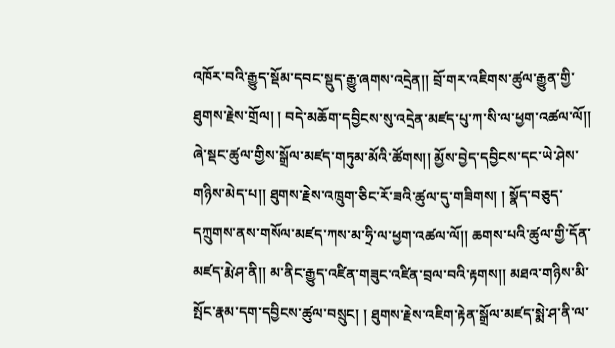འཁོར་བའི་རྒྱུད་སྡོམ་དབང་སྡུད་རྒྱུ་ཞགས་འདྲེན།། བྲོ་གར་འཇིགས་ཚུལ་རྒྱུན་གྱི་ཐུགས་རྗེས་གྲོལ། ། བདེ་མཆོག་དབྱིངས་སུ་འདྲེན་མཛད་པུ་ཀ་སི་ལ་ཕྱག་འཚལ་ལོ།། ཞེ་སྡང་ཚུལ་གྱིས་སྒྲོལ་མཛད་གཏུམ་མོའི་ཚོགས།། མྱོས་བྱེད་དབྱིངས་དང་ཡེ་ཤེས་གཉིས་མེད་པ།། ཐུགས་རྗེས་འཁྲུག་ཅིང་རོ་ཟའི་ཚུལ་དུ་གཟིགས། ། སྣོད་བཅུད་དཀྲུགས་ནས་གསོལ་མཛད་ཀས་མ་ཧྲི་ལ་ཕྱག་འཚལ་ལོ།། ཆགས་པའི་ཚུལ་གྱི་དོན་མཛད་རྨེ་ཤ་ནི།། མ་ནིང་རྒྱུད་འཛིན་གཟུང་འཛིན་བྲལ་བའི་རྟགས།། མཐའ་གཉིས་མི་སྤོང་རྣམ་དག་དབྱིངས་ཚུལ་བསྲུང། ། ཐུགས་རྗེས་འཇིག་རྟེན་སྒྲོལ་མཛད་སྨེ་ཤ་ནི་ལ་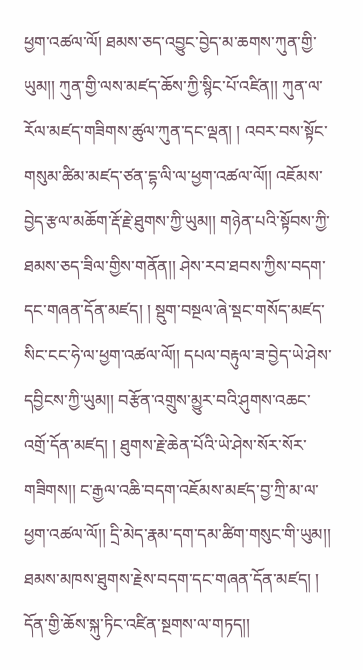ཕྱག་འཚལ་ལོ། ཐམས་ཅད་འབྱུང་བྱེད་མ་ཆགས་ཀུན་གྱི་ཡུམ།། ཀུན་གྱི་ལས་མཛད་ཆོས་ཀྱི་སྙིང་པོ་འཛིན།། ཀུན་ལ་རོལ་མཛད་གཟིགས་ཚུལ་ཀུན་དང་ལྡན། ། འབར་བས་སྟོང་གསུམ་ཚིམ་མཛད་ཙན་དྷ་ལི་ལ་ཕྱག་འཚལ་ལོ།། འཇོམས་བྱེད་རྩལ་མཆོག་རྡོ་རྗེ་ཐུགས་ཀྱི་ཡུམ།། གཉེན་པའི་སྟོབས་ཀྱི་ཐམས་ཅད་ཟིལ་གྱིས་གནོན།། ཤེས་རབ་ཐབས་ཀྱིས་བདག་དང་གཞན་དོན་མཛད། ། སྡུག་བསྔལ་ཞེ་སྡང་གསོད་མཛད་སིང་ངང་ཧེ་ལ་ཕྱག་འཚལ་ལོ།། དཔལ་བརྟུལ་ཟ་བྱེད་ཡེ་ཤེས་དབྱིངས་ཀྱི་ཡུམ།། བརྩོན་འགྲུས་མྱུར་བའི་ཤུགས་འཆང་འགྲོ་དོན་མཛད། ། ཐུགས་རྗེ་ཆེན་པོའི་ཡེ་ཤེས་སོར་སོར་གཟིགས།། ང་རྒྱལ་འཆི་བདག་འཇོམས་མཛད་བྱ་ཀྲི་མ་ལ་ཕྱག་འཚལ་ལོ།། དྲི་མེད་རྣམ་དག་དམ་ཚིག་གསུང་གི་ཡུམ།། ཐམས་མཁས་ཐུགས་རྗེས་བདག་དང་གཞན་དོན་མཛད། ། དོན་གྱི་ཆོས་སྐུ་ཏིང་འཛིན་སྔགས་ལ་གཏད།།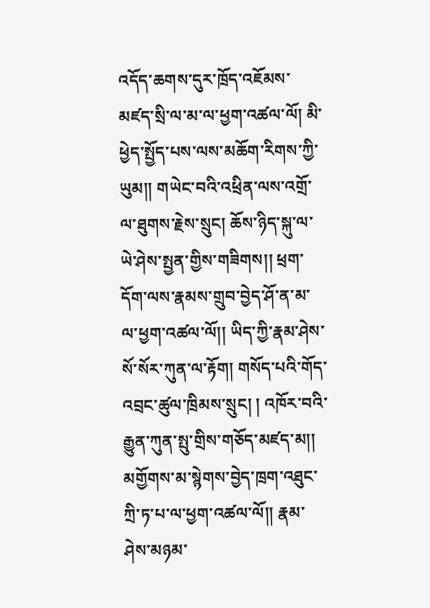འདོད་ཆགས་དུར་ཁྲོད་འཇོམས་མཛད་སྲི་ལ་མ་ལ་ཕྱག་འཚལ་ལོ། མི་ཕྱེད་སྤྱོད་པས་ལས་མཆོག་རིགས་ཀྱི་ཡུམ།། གཡེང་བའི་འཕྲིན་ལས་འགྲོ་ལ་ཐུགས་རྗེས་སྲུང། ཆོས་ཉིད་སྐུ་ལ་ཡེ་ཤེས་སྤྱན་གྱིས་གཟིགས།། ཕྲག་དོག་ལས་རྣམས་གྲུབ་བྱེད་ཤོ་ན་མ་ལ་ཕྱག་འཚལ་ལོ།། ཡིད་ཀྱི་རྣམ་ཤེས་སོ་སོར་ཀུན་ལ་རྟོག། གསོད་པའི་གོད་འབྲང་ཚུལ་ཁྲིམས་སྲུང། ། འཁོར་བའི་རྒྱུན་ཀུན་སྤུ་གྲིས་གཅོད་མཛད་མ།། མགྱོགས་མ་སྙེགས་བྱེད་ཁྲག་འཐུང་ཀྲི་ཏ་པ་ལ་ཕྱག་འཚལ་ལོ།། རྣམ་ཤེས་མཉམ་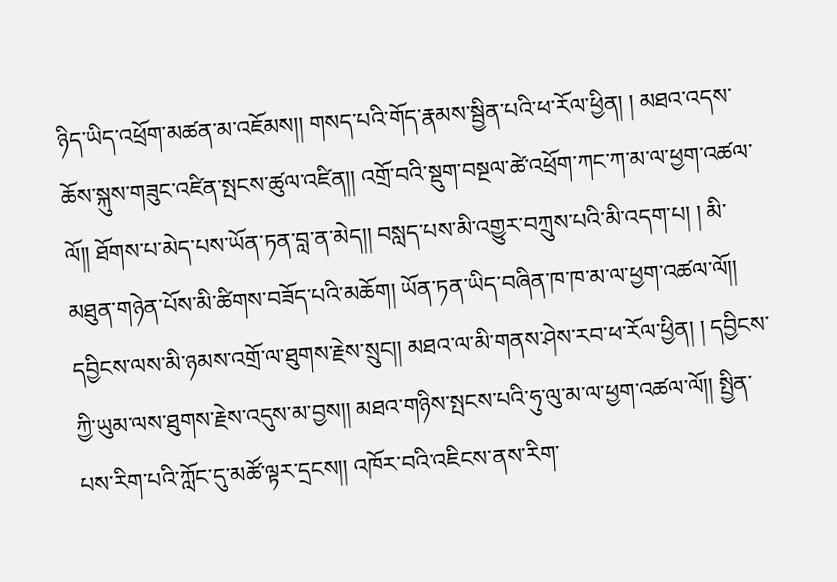ཉིད་ཡིད་འཕྲོག་མཚན་མ་འཇོམས།། གསད་པའི་གོད་རྣམས་སྦྱིན་པའི་ཕ་རོལ་ཕྱིན། ། མཐའ་འདས་ཆོས་སྐུས་གཟུང་འཛིན་སྤངས་ཚུལ་འཛིན།། འགྲོ་བའི་སྡུག་བསྔལ་ཚེ་འཕྲོག་ཀང་ཀ་མ་ལ་ཕྱག་འཚལ་ལོ།། ཐོགས་པ་མེད་པས་ཡོན་ཏན་བླ་ན་མེད།། བསླད་པས་མི་འགྱུར་བཀྲུས་པའི་མི་འདག་པ། ། མི་མཐུན་གཉེན་པོས་མི་ཚིགས་བཟོད་པའི་མཆོག། ཡོན་ཏན་ཡིད་བཞིན་ཁ་ཁ་མ་ལ་ཕྱག་འཚལ་ལོ།། དབྱིངས་ལས་མི་ཉམས་འགྲོ་ལ་ཐུགས་རྗེས་སྲུང།། མཐའ་ལ་མི་གནས་ཤེས་རབ་ཕ་རོལ་ཕྱིན། ། དབྱིངས་ཀྱི་ཡུམ་ལས་ཐུགས་རྗེས་འདུས་མ་བྱས།། མཐའ་གཉིས་སྤངས་པའི་ཧུ་ལུ་མ་ལ་ཕྱག་འཚལ་ལོ།། སྤྱིན་པས་རིག་པའི་ཀློང་དུ་མཚོ་ལྟར་དྲངས།། འཁོར་བའི་འཇིངས་ནས་རིག་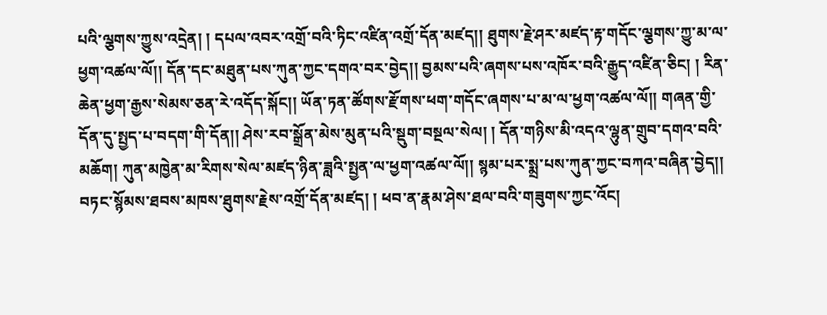པའི་ལྕགས་ཀྱུས་འདྲེན། ། དཔལ་འབར་འགྲོ་བའི་ཏིང་འཛིན་འགྲོ་དོན་མཛད།། ཐུགས་རྗེ་ཤར་མཛད་རྟ་གདོང་ལྕགས་ཀྱུ་མ་ལ་ཕྱག་འཚལ་ལོ།། དོན་དང་མཐུན་པས་ཀུན་ཀྱང་དགའ་བར་བྱེད།། བྱམས་པའི་ཞགས་པས་འཁོར་བའི་རྒྱུད་འཛིན་ཅིང། ། རིན་ཆེན་ཕྱག་རྒྱས་སེམས་ཅན་རེ་འདོད་སྐོང།། ཡོན་ཏན་ཚོགས་རྫོགས་ཕག་གདོང་ཞགས་པ་མ་ལ་ཕྱག་འཚལ་ལོ།། གཞན་གྱི་དོན་དུ་སྤྱད་པ་བདག་གི་དོན།། ཤེས་རབ་སྒྲོན་མེས་མུན་པའི་སྡུག་བསྔལ་སེལ། ། དོན་གཉིས་མི་འདའ་ལྷུན་གྲུབ་དགའ་བའི་མཆོག། ཀུན་མཁྱེན་མ་རིགས་སེལ་མཛད་ཉིན་ཟླའི་སྤྱན་ལ་ཕྱག་འཚལ་ལོ།། སྙམ་པར་སྨྲ་པས་ཀུན་ཀྱང་བཀའ་བཞིན་བྱེད།། བཏང་སྙོམས་ཐབས་མཁས་ཐུགས་རྗེས་འགྲོ་དོན་མཛད། ། ཕབ་ན་རྣམ་ཤེས་ཐལ་བའི་གཟུགས་ཀྱང་འོང།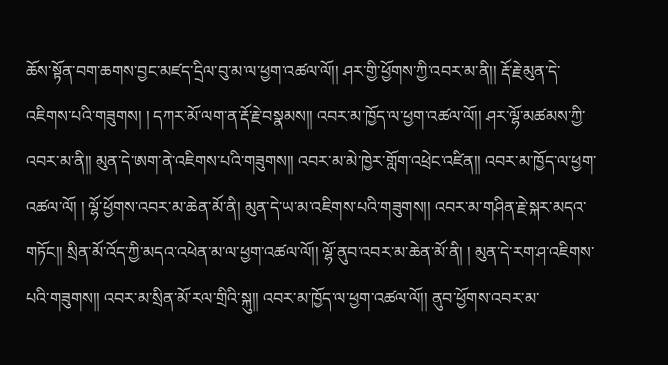ཆོས་སྟོན་བག་ཆགས་བྱང་མཛད་དྲིལ་བུ་མ་ལ་ཕྱག་འཚལ་ལོ།། ཤར་གྱི་ཕྱོགས་ཀྱི་འབར་མ་ནི།། རྡོ་རྗེ་མུན་དེ་འཇིགས་པའི་གཟུགས། ། དཀར་མོ་ལག་ན་རྡོ་རྗེ་བསྣམས།། འབར་མ་ཁྱོད་ལ་ཕྱག་འཚལ་ལོ།། ཤར་ལྷོ་མཚམས་ཀྱི་འབར་མ་ནི།། མུན་དེ་ཨག་ནེ་འཇིགས་པའི་གཟུགས།། འབར་མ་མེ་ཁྱེར་གློག་འཕྲེང་འཛིན།། འབར་མ་ཁྱོད་ལ་ཕྱག་འཚལ་ལོ། ། ལྷོ་ཕྱོགས་འབར་མ་ཆེན་མོ་ནི། མུན་དེ་ཡ་མ་འཇིགས་པའི་གཟུགས།། འབར་མ་གཤིན་རྗེ་སྐར་མདའ་གཏོང།། སྲིན་མོ་འོད་ཀྱི་མདའ་འཕེན་མ་ལ་ཕྱག་འཚལ་ལོ།། ལྷོ་ནུབ་འབར་མ་ཆེན་མོ་ནི། ། མུན་དེ་རག་ཤ་འཇིགས་པའི་གཟུགས།། འབར་མ་སྲིན་མོ་རལ་གྲིའི་སྐུ།། འབར་མ་ཁྱོད་ལ་ཕྱག་འཚལ་ལོ།། ནུབ་ཕྱོགས་འབར་མ་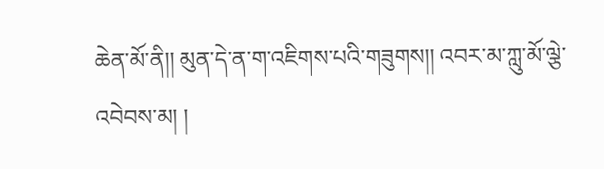ཆེན་མོ་ནི།། མུན་དེ་ན་ག་འཇིགས་པའི་གཟུགས།། འབར་མ་ཀླུ་མོ་ལྕེ་འབེབས་མ། །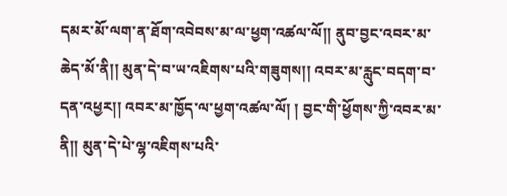དམར་མོ་ལག་ན་ཐོག་འབེབས་མ་ལ་ཕྱག་འཚལ་ལོ།། ནུབ་བྱང་འབར་མ་ཆེད་མོ་ནི།། མུན་དེ་བ་ཡ་འཇིགས་པའི་གཟུགས།། འབར་མ་རླུང་བདག་བ་དན་འཕྱར།། འབར་མ་ཁྱོད་ལ་ཕྱག་འཚལ་ལོ། ། བྱང་གི་ཕྱོགས་ཀྱི་འབར་མ་ནི།། མུན་དེ་པེ་ལྷ་འཇིགས་པའི་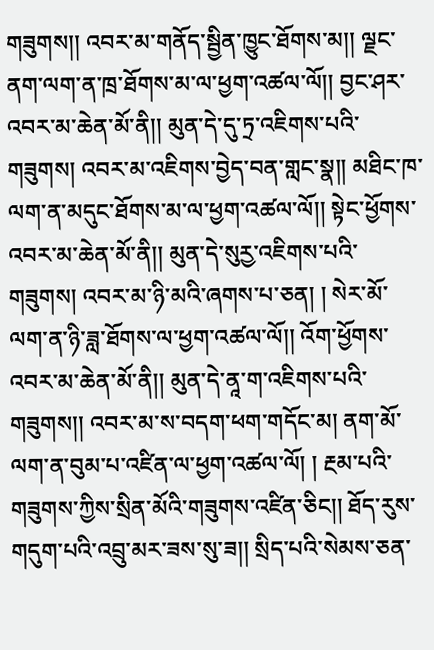གཟུགས།། འབར་མ་གནོད་སྦྱིན་ཁྱུང་ཐོགས་མ།། ལྗང་ནག་ལག་ན་ཁྲ་ཐོགས་མ་ལ་ཕྱག་འཚལ་ལོ།། བྱང་ཤར་འབར་མ་ཆེན་མོ་ནི།། མུན་དེ་དུ་ཏྲ་འཇིགས་པའི་གཟུགས། འབར་མ་འཇིགས་བྱེད་བན་གླང་སྣ།། མཐིང་ཁ་ལག་ན་མདུང་ཐོགས་མ་ལ་ཕྱག་འཚལ་ལོ།། སྟེང་ཕྱོགས་འབར་མ་ཆེན་མོ་ནི།། མུན་དེ་སུརྱ་འཇིགས་པའི་གཟུགས། འབར་མ་ཉི་མའི་ཞགས་པ་ཅན། ། སེར་མོ་ལག་ན་ཉི་ཟླ་ཐོགས་ལ་ཕྱག་འཚལ་ལོ།། འོག་ཕྱོགས་འབར་མ་ཆེན་མོ་ནི།། མུན་དེ་ནཱ་ག་འཇིགས་པའི་གཟུགས།། འབར་མ་ས་བདག་ཕག་གདོང་མ། ནག་མོ་ལག་ན་བུམ་པ་འཛིན་ལ་ཕྱག་འཚལ་ལོ། ། རྔམ་པའི་གཟུགས་ཀྱིས་སྲིན་མོའི་གཟུགས་འཛིན་ཅིང།། ཐོད་རུས་གདུག་པའི་འབྲུ་མར་ཟས་སུ་ཟ།། སྲིད་པའི་སེམས་ཅན་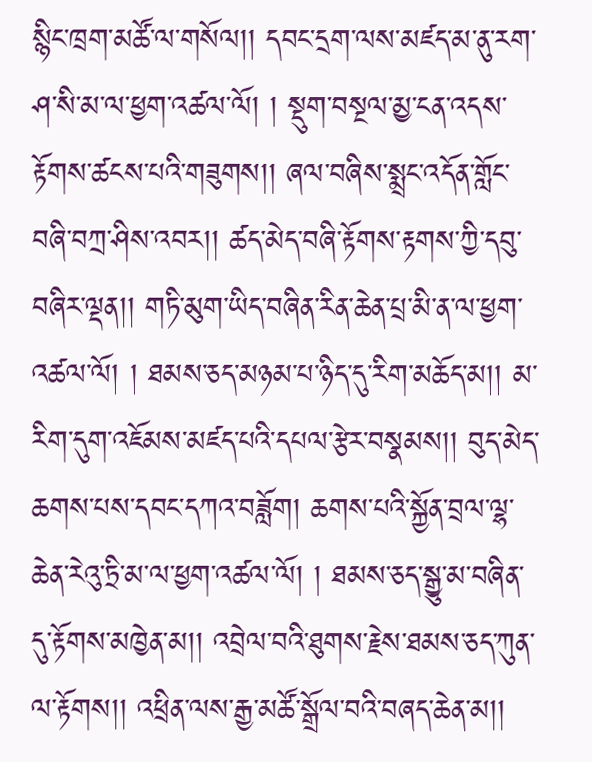སྙིང་ཁྲག་མཚོ་ལ་གསོལ།། དབང་དྲག་ལས་མཛད་མ་ནུ་རག་ཤ་སི་མ་ལ་ཕྱག་འཚལ་ལོ། ། སྡུག་བསྔལ་མྱ་ངན་འདས་རྟོགས་ཚངས་པའི་གཟུགས།། ཞལ་བཞིས་སྨྲང་འདོན་གློང་བཞི་བཀྲ་ཤིས་འབར།། ཚད་མེད་བཞི་རྟོགས་རྟགས་ཀྱི་དབུ་བཞིར་ལྡན།། གཏི་མུག་ཡིད་བཞིན་རིན་ཆེན་པྲ་མི་ན་ལ་ཕྱག་འཚལ་ལོ། ། ཐམས་ཅད་མཉམ་པ་ཉིད་དུ་རིག་མཆོད་མ།། མ་རིག་དུག་འཇོམས་མཛད་པའི་དཔལ་རྩེར་བསྣམས།། བུད་མེད་ཆགས་པས་དབང་དཀའ་བཟློག། ཆགས་པའི་སྐྱོན་བྲལ་ལྷ་ཆེན་རེའུ་ཏྲི་མ་ལ་ཕྱག་འཚལ་ལོ། ། ཐམས་ཅད་སྒྱུ་མ་བཞིན་དུ་རྟོགས་མཁྱེན་མ།། འབྲེལ་བའི་ཐུགས་རྗེས་ཐམས་ཅད་ཀུན་ལ་རྟོགས།། འཕྲིན་ལས་རྒྱ་མཚོ་སྒྲོལ་བའི་བཞད་ཆེན་མ།།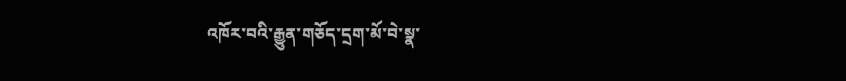འཁོར་བའི་རྒྱུན་གཅོད་དྲག་མོ་བེ་སྣ་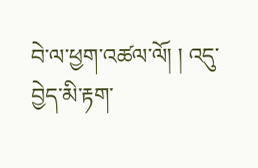བེ་ལ་ཕྱག་འཚལ་ལོ། ། འདུ་བྱེད་མི་རྟག་